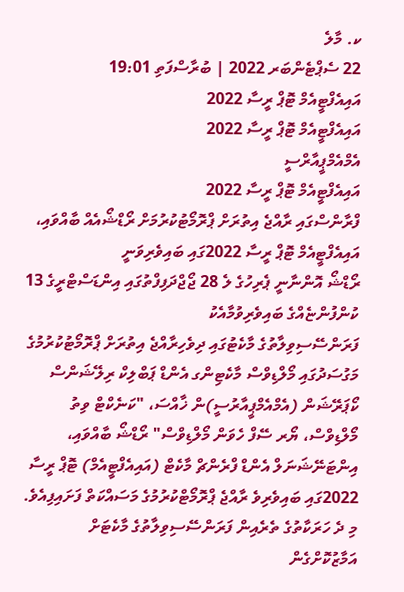ކ. މާލެ
22 ސެޕްޓެންބަރ 2022 | ބުރާސްފަތި 19:01
އައިއެފްޓީއެމް ޓޮޕް ރީސާ 2022
އައިއެފްޓީއެމް ޓޮޕް ރީސާ 2022
އެމްއެމްޕީއާރްސީ
އައިއެފްޓީއެމް ޓޮޕް ރީސާ 2022
ފްރާންސްގައި ރާއްޖެ އިތުރަށް ޕްރޮމޯޓުކުރުމަށް ރޯޑްޝޯއެއް ބާއްވައި، އައިއެފްޓީއެމް ޓޮޕް ރީސާ 2022ގައި ބައިވެރިވަނީ
ރޯޑްޝޯ އޮންނާނީ ޕެރިހުގެ ލެ 28 ޖޯޖްދަފިފްތުގައި އިންޑަސްޓްރީގެ 13 ކުންފުންޏެއްގެ ބައިވެރިވުމާއެކު
ފަރަންސޭސިވިލާތުގެ މާކެޓުގައި ދިވެހިރާއްޖެ އިތުރަށް ޕްރޮމޯޓުކުރުމުގެ މަގުސަދުގައި މޯލްޑިވްސް މާކެޓިންގ އެންޑް ޕަބްލިކް ރިލޭޝަންސް ކޯޕަރޭޝަން (އެމްއެމްޕީއާރުސީ)ން ޚާއްސަ، "ކަނެކްޓް ވިތު މޯލްޑިވްސް، ޔޯރ ސޭފް ހެވަން މޯލްޑިވްސް" ރޯޑްޝޯ ބާއްވައި، އިންޓަނޭޝަނަލް އެންޑް ފްރެންޗް މާކެޓް (އައިއެފްޓީއެމް) ޓޮޕް ރީސާ 2022ގައި ބައިވެރިވެ ރާއްޖެ ޕްރޮމޯޓްކުރުމުގެ މަސައްކަތް ފަށައިފިއެވެ.
މި ދެ ހަރަކާތުގެ ތެރެއިން ފަރަންސޭސިވިލާތުގެ މާކެޓަށް އަމާޒުކޮށްގެން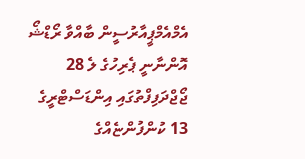އެމްއެމްޕީއާރުސީން ބާއްވާ ރޯޑްޝޯ އޮންނާނީ ޕެރިހުގެ ލެ 28 ޖޯޖްދަފިފްތުގައި އިންޑަސްޓްރީގެ 13 ކުންފުންޏެއްގެ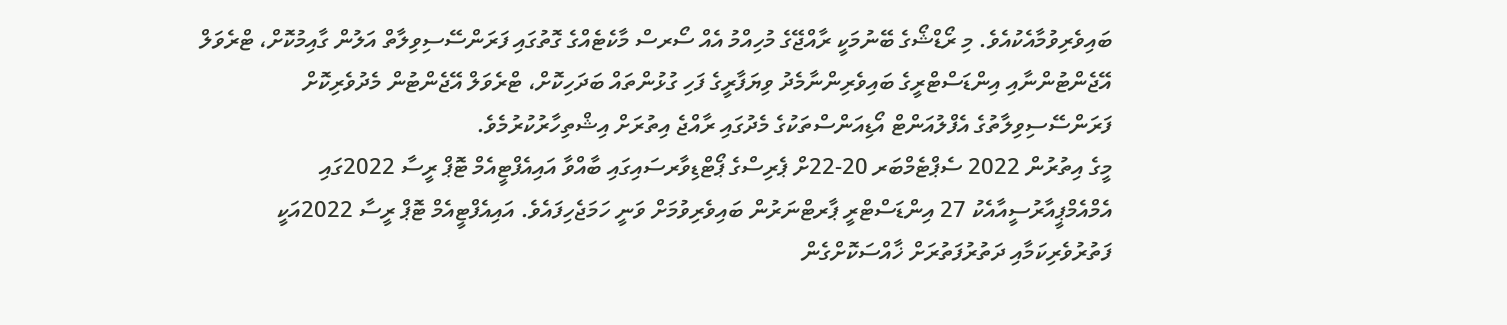ބައިވެރިވުމާއެކުއެވެ. މި ރޯޑްޝޯގެ ބޭނުމަކީ ރާއްޖޭގެ މުހިއްމު އެއް ސޯރސް މާކެޓެއްގެ ގޮތުގައި ފަރަންސޭސިވިލާތް އަލުން ގާއިމުކޮށް، ޓްރެވަލް އޭޖެންޓުންނާއި އިންޑަސްޓްރީގެ ބައިވެރިންނާމެދު ވިޔަފާރީގެ ފަހި ގުޅުންތައް ބަދަހިކޮށް، ޓްރެވަލް އޭޖެންޓުން މެދުވެރިކޮށް ފަރަންސޭސިވިލާތުގެ އެފްލުއަންޓް އޯޑިއަންސްތަކުގެ މެދުގައި ރާއްޖެ އިތުރަށް އިޝްތިހާރުކުރުމެވެ.
މީގެ އިތުރުން 2022 ސެޕްޓެމްބަރ 20-22ށް ޕެރިސްގެ ޕޯޓްޑިވާރސައިގައި ބާއްވާ އައިއެފްޓީއެމް ޓޮޕް ރީސާ 2022ގައި އެމްއެމްޕީއާރުސީއާއެކު 27 އިންޑަސްޓްރީ ޕާރޓްނަރުން ބައިވެރިވުމަށް ވަނީ ހަމަޖެހިފައެވެ. އައިއެފްޓީއެމް ޓޮޕް ރީސާ 2022އަކީ ފަތުރުވެރިކަމާއި ދަތުރުފަތުރަށް ޚާއްސަކޮށްގެން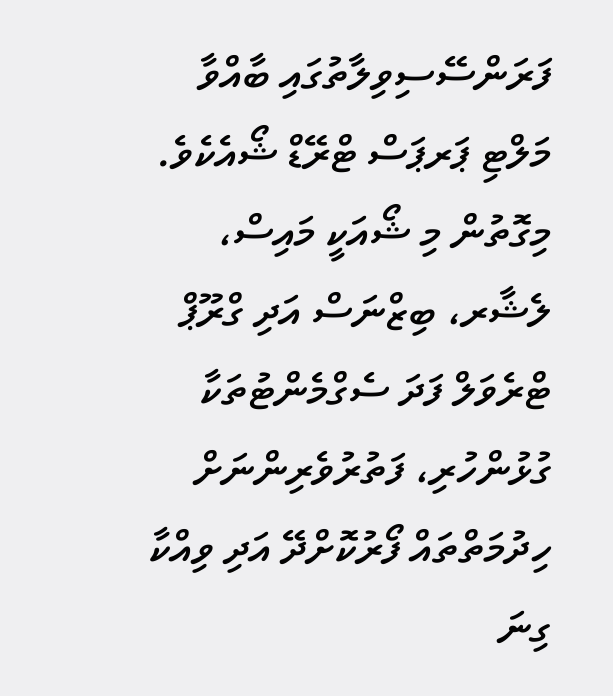ފަރަންސޭސިވިލާތުގައި ބާއްވާ މަލްޓި ޕަރޕަސް ޓްރޭޑް ޝޯއެކެވެ. މިގޮތުން މި ޝޯއަކީ މައިސް، ލެޝާރ، ބިޒްނަސް އަދި ގްރޫޕް ޓްރެވަލް ފަދަ ސެގްމެންޓުތަކާ ގުޅުންހުރި، ފަތުރުވެރިންނަށް ހިދުމަތްތައް ފޯރުކޮށްދޭ އަދި ވިއްކާ ގިނަ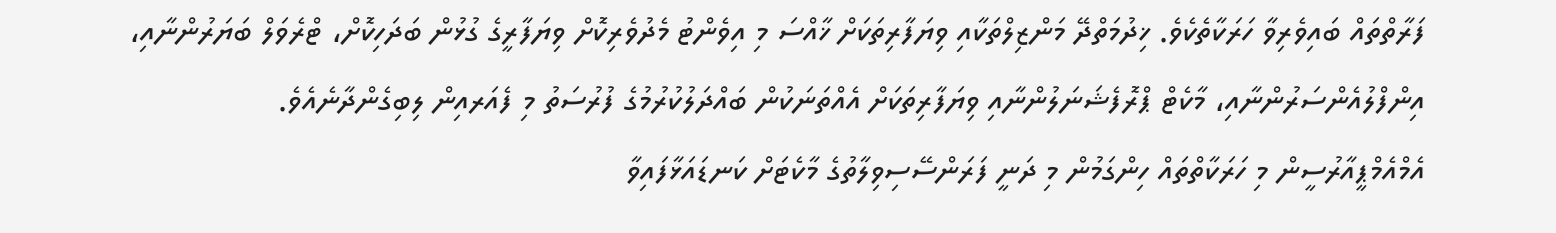ފަރާތްތައް ބައިވެރިވާ ހަރަކާތެކެވެ. ޚިދުމަތްދޭ މަންޒިލްތަކާއި ވިޔަފާރިތަކަށް ޚާއްސަ މި އިވެންޓު މެދުވެރިކޮށް ވިޔަފާރީގެ ގުޅުން ބަދަހިކޮށް، ޓްރެވަލް ބަޔަރުންނާއި، އިންފްލުއެންސަރުންނާއި، މާކެޓް ޕްރޮފެޝަނަލުންނާއި ވިޔަފާރިތަކަށް އެއްތަނަކުން ބައްދަލުކުރުމުގެ ފުރުސަތު މި ފެއަރއިން ލިބިގެންދާނެއެވެ.
އެމްއެމްޕީއާރުސީން މި ހަރަކާތްތައް ހިންގަމުން މި ދަނީ ފަރަންސޭސިވިލާތުގެ މާކެޓަށް ކަނޑައަޅާފައިވާ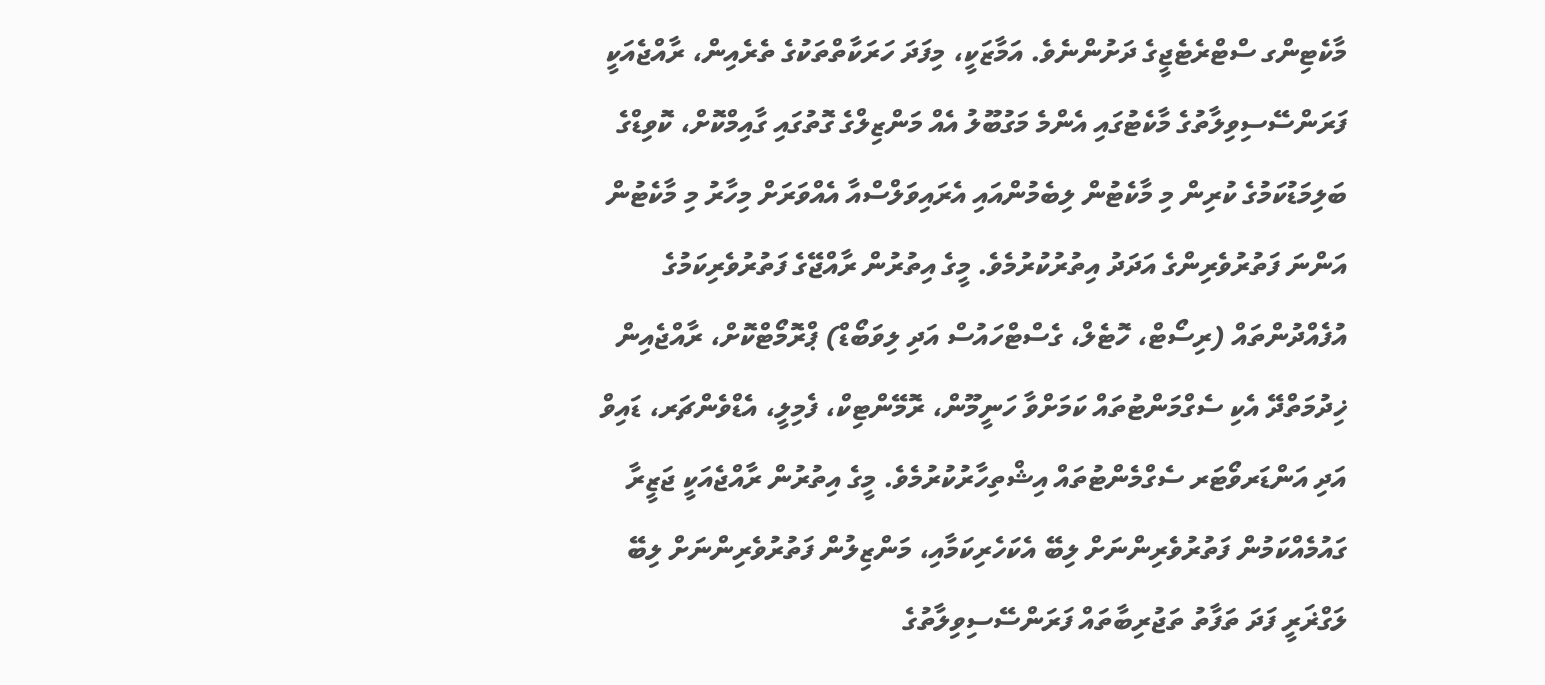މާކެޓިންގ ސްޓްރެޓެޖީގެ ދަށުންނެވެ. އަމާޒަކީ، މިފަދަ ހަރަކާތްތަކުގެ ތެރެއިން، ރާއްޖެއަކީ ފަރަންސޭސިވިލާތުގެ މާކެޓުގައި އެންމެ މަގުބޫލު އެއް މަންޒިލްގެ ގޮތުގައި ގާއިމްކޮށް، ކޮވިޑްގެ ބަލިމަޑުކަމުގެ ކުރިން މި މާކެޓުން ލިބެމުންއައި އެރައިވަލްސްއާ އެއްވަރަށް މިހާރު މި މާކެޓުން އަންނަ ފަތުރުވެރިންގެ އަދަދު އިތުރުކުރުމެވެ. މީގެ އިތުރުން ރާއްޖޭގެ ފަތުރުވެރިކަމުގެ އުފެއްދުންތައް (ރިސޯޓް، ހޮޓެލް، ގެސްޓްހައުސް އަދި ލިވަބޯޑް) ޕްރޮމޯޓްކޮށް، ރާއްޖެއިން ޚިދުމަތްދޭ އެކި ސެގްމަންޓުތައް ކަމަށްވާ ހަނީމޫން، ރޮމޭންޓިކް، ފެމިލީ، އެޑްވެންޗަރ، ޑައިވް އަދި އަންޑަރވޯޓަރ ސެގްމެންޓުތައް އިޝްތިހާރުކުރުމެވެ. މީގެ އިތުރުން ރާއްޖެއަކީ ޖަޒީރާ ގައުމެއްކަމުން ފަތުރުވެރިންނަށް ލިބޭ އެކަހެރިކަމާއި، މަންޒިލުން ފަތުރުވެރިންނަށް ލިބޭ ލަގްޜަރީ ފަދަ ތަފާތު ތަޖުރިބާތައް ފަރަންސޭސިވިލާތުގެ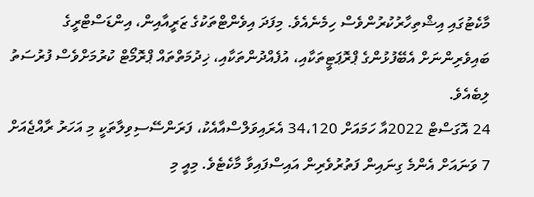މާކެޓުގައި އިޝްތިހާރުކުރުންވެސް ހިމެނެއެވެ. މިފަދަ އިވެންޓްތަކުގެ ޒަރީއާއިން، އިންޑަސްޓްރީގެ ބައިވެރިންނަށް އެބޭފުޅުންގެ ޕްރޮޕަޓީތަކާއި، އުފެއްދުންތަކާއި، ޚިދުމަތްތައް ޕްރޮމޯޓް ކުރުމަށްވެސް ފުރުސަތު ލިބެއެވެ.
24 އޮގަސްޓް 2022އާ ހަމައަށް 34،120 އެރައިވަލްސްއާއެކު، ފަރަންސޭސިވިލާތަކީ މި އަހަރު ރާއްޖެއަށް 7 ވަނައަށް އެންމެ ގިނައިން ފަތުރުވެރިން އައިސްފައިވާ މާކެޓެވެ. މިއީ މި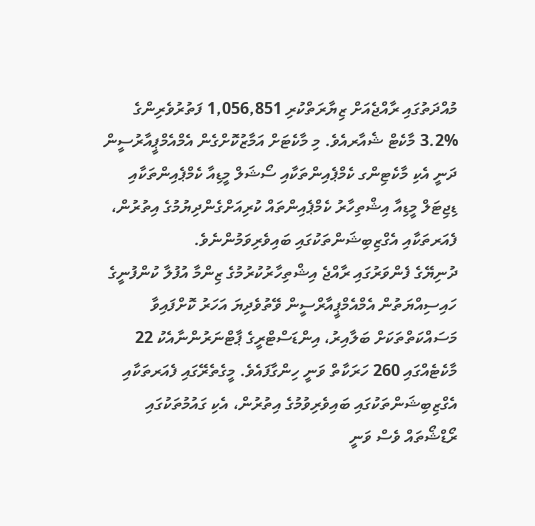މުއްދަތުގައި ރާއްޖެއަށް ޒިޔާރަތްކުރި 1,056,851 ފަތުރުވެރިންގެ %3.2 މާކެޓް ޝެއާރއެވެ. މި މާކެޓަށް އަމާޒުކޮށްގެން އެމްއެމްޕީއާރުސީން ދަނީ އެކި މާކެޓިންގ ކެމްޕެއިންތަކާއި ސޯޝަލް މީޑިއާ ކެމްޕެއިންތަކާއި ޑިޖިޓަލް މީޑިއާ އިޝްތިހާރު ކެމްޕެއިންތައް ކުރިއަށްގެންދިޔުމުގެ އިތުރުން، ފެއަރތަކާއި އެގްޒިބިޝަންތަކުގައި ބައިވެރިވަމުންނެވެ.
ދުނިޔޭގެ ފެންވަރުގައި ރާއްޖެ އިޝްތިހާރުކުރުމުގެ ޒިންމާ އުފުލާ ކުންފުނީގެ ހައިސިއްޔަތުން އެމްއެމްޕީއާރްސީން ވޭތުވެދިޔަ އަހަރު ކޮށްފައިވާ މަސައްކަތްތަކަށް ބަލާއިރު، އިންޑަސްޓްރީގެ ޕާޓްނަރުންނާއެކު 22 މާކެޓެއްގައި 260 ހަރަކާތް ވަނީ ހިންގާފައެވެ. މީގެތެރޭގައި ފެއަރތަކާއި އެގްޒިބިޝަންތަކުގައި ބައިވެރިވުމުގެ އިތުރުން، އެކި ގައުމުތަކުގައި ރޯޑްޝޯތައް ވެސް ވަނީ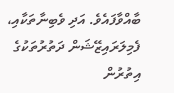ބާއްވާފައެވެ. އަދި ވެބިނާތަކާއި، ފެމިލަރައިޒޭޝަން ދަތުރުތަކުގެ އިތުރުން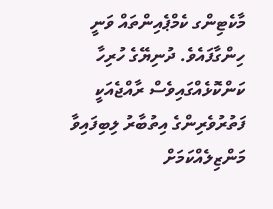މާކެޓިންގ ކެމްޕެއިންތައް ވަނީ ހިންގާފައެވެ. ދުނިޔޭގެ ހުރިހާ ކަންކޮޅެއްގައިވެސް ރާއްޖެއަކީ ފަތުރުވެރިންގެ އިތުބާރު ލިބިފައިވާ މަންޒިލެއްކަމަށް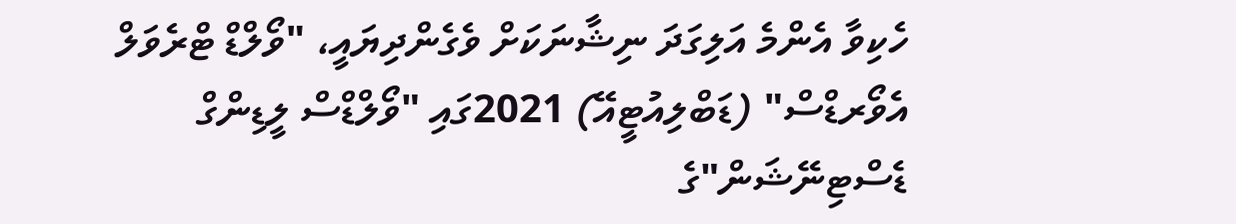ހެކިވާ އެންމެ އަލިގަދަ ނިޝާނަކަށް ވެގެންދިޔައީ، "ވޯލްޑް ޓްރެވަލް އެވޯރޑްސް" (ޑަބްލިއުޓީއޭ) 2021ގައި "ވޯލްޑްސް ލީޑިންގް ޑެސްޓިނޭޝަން"ގެ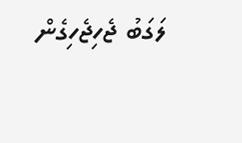ލަގަބު ޖެހިޖެހިގެން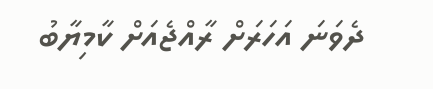ދެވަނަ އަހަރަށް ރާއްޖެއަށް ކާމިޔާބު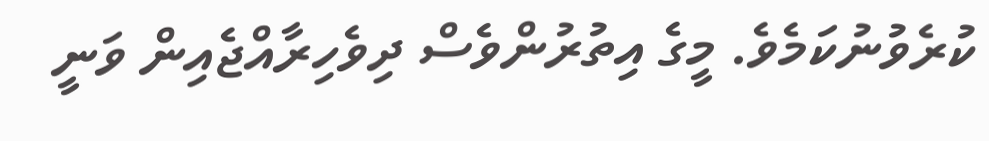ކުރެވުނުކަމެވެ. މީގެ އިތުރުންވެސް ދިވެހިރާއްޖެއިން ވަނީ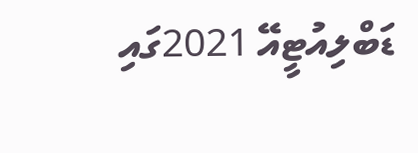ޑަބްލިއުޓީއޭ 2021ގައި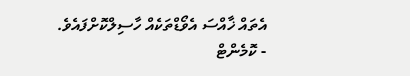އެތައް ޚާއްސަ އެވޯޑްތަކެއް ހާސިލްކޮށްފައެވެ.
- ކޮމެންޓް